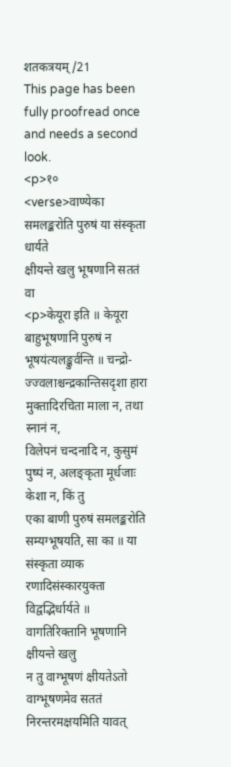शतकत्रयम् /21
This page has been fully proofread once and needs a second look.
<p>१०
<verse>वाण्येका समलङ्करोति पुरुषं या संस्कृता धार्यते
क्षीयन्ते खलु भूषणानि सततं वा
<p>केयूरा इति ॥ केयूरा बाहुभूषणानि पुरुषं न भूषयंत्यलङ्कुर्वन्ति ॥ चन्द्रो-
ज्ज्वलाश्चन्द्रकान्तिसदृशा हारा मुक्तादिरचिता माला न, तथा स्नानं न,
विलेपनं चन्दनादि न, कुसुमं पुष्पं न, अलङ्कृता मूर्धजाः केशा न, किं तु
एका बाणी पुरुषं समलङ्करोति सम्यग्भूषयति, सा का ॥ या संस्कृता व्याक
रणादिसंस्कारयुक्ता विद्वद्भिर्धार्यते ॥ वागतिरिक्तानि भूषणानि क्षीयन्ते खलु
न तु वाग्भूषणं क्षीयतेऽतो वाग्भूषणमेव सततं निरन्तरमक्षयमिति यावत्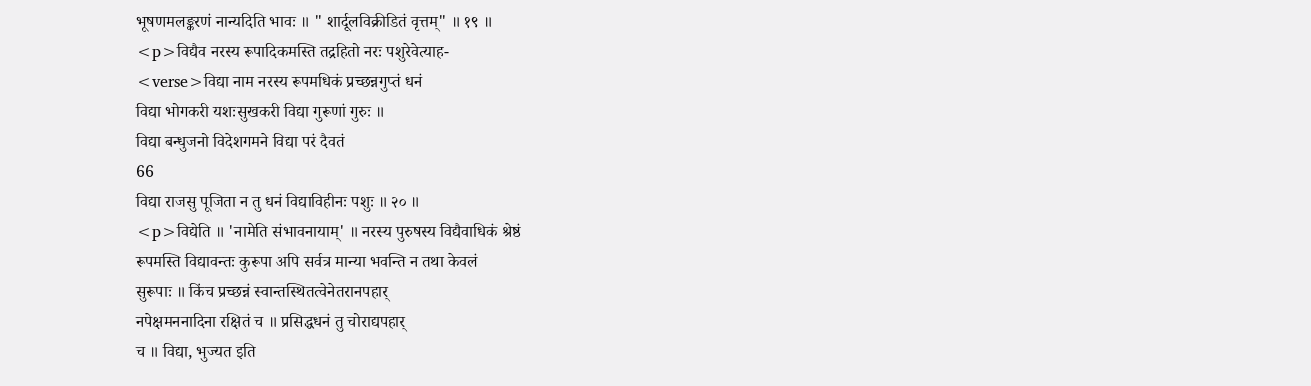भूषणमलङ्करणं नान्यदिति भावः ॥ " शार्दूलविक्रीडितं वृत्तम्" ॥ १९ ॥
<p>विद्यैव नरस्य रूपादिकमस्ति तद्रहितो नरः पशुरेवेत्याह-
<verse>विद्या नाम नरस्य रूपमधिकं प्रच्छन्नगुप्तं धनं
विद्या भोगकरी यशःसुखकरी विद्या गुरूणां गुरुः ॥
विद्या बन्धुजनो विदेशगमने विद्या परं दैवतं
66
विद्या राजसु पूजिता न तु धनं विद्याविहीनः पशुः ॥ २० ॥
<p>विद्येति ॥ 'नामेति संभावनायाम्' ॥ नरस्य पुरुषस्य विद्यैवाधिकं श्रेष्ठं
रूपमस्ति विद्यावन्तः कुरूपा अपि सर्वत्र मान्या भवन्ति न तथा केवलं
सुरूपाः ॥ किंच प्रच्छन्नं स्वान्तस्थितत्वेनेतरानपहार्
नपेक्षमननादिना रक्षितं च ॥ प्रसिद्धधनं तु चोराद्यपहार्
च ॥ विद्या, भुज्यत इति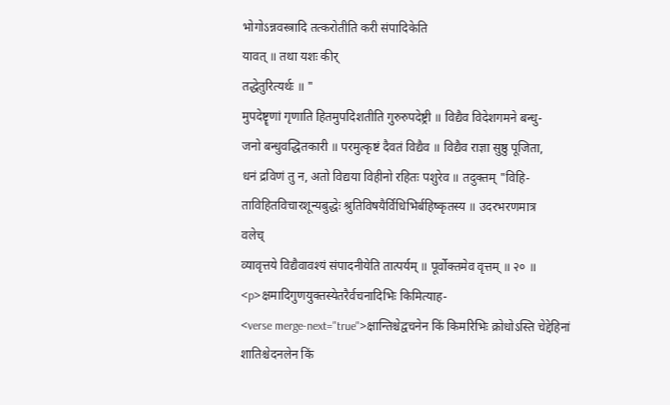भोगोऽन्नवस्त्रादि तत्करोतीति करी संपादिकेति
यावत् ॥ तथा यशः कीर्
तद्धेतुरित्यर्थः ॥ "
मुपदेष्टॄणां गृणाति हितमुपदिशतीति गुरुरुपदेष्ट्री ॥ विद्यैव विदेशगमने बन्धु-
जनो बन्धुवद्धितकारी ॥ परमुत्कृष्टं दैवतं विद्यैव ॥ विद्यैव राज्ञा सुष्ठु पूजिता,
धनं द्रविणं तु न, अतो विद्यया विहीनो रहितः पशुरेव ॥ तदुक्तम् "विहि-
ताविहितविचारशून्यबुद्धेः श्रुतिविषयैर्विधिभिर्बहिष्कृतस्य ॥ उदरभरणमात्र
वलेच्
व्यावृत्तये विद्यैवावश्यं संपादनीयेति तात्पर्यम् ॥ पूर्वोक्तमेव वृत्तम् ॥ २० ॥
<p>क्षमादिगुणयुक्तस्येतरैर्वचनादिभिः किमित्याह-
<verse merge-next="true">क्षान्तिश्चेद्वचनेन किं किमरिभिः क्रोधोऽस्ति चेद्देहिनां
शातिश्चेदनलेन किं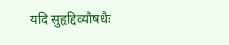यदि सुहृद्दिव्यौषधैः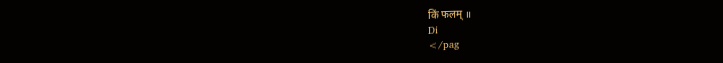किं फलम् ॥
Di
</pag